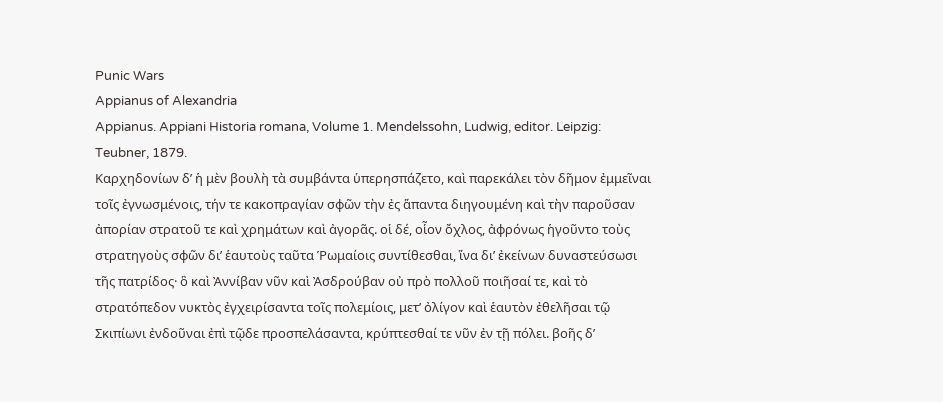Punic Wars
Appianus of Alexandria
Appianus. Appiani Historia romana, Volume 1. Mendelssohn, Ludwig, editor. Leipzig: Teubner, 1879.
Καρχηδονίων δʼ ἡ μὲν βουλὴ τὰ συμβάντα ὑπερησπάζετο, καὶ παρεκάλει τὸν δῆμον ἐμμεῖναι τοῖς ἐγνωσμένοις, τήν τε κακοπραγίαν σφῶν τὴν ἐς ἅπαντα διηγουμένη καὶ τὴν παροῦσαν ἀπορίαν στρατοῦ τε καὶ χρημάτων καὶ ἀγορᾶς. οἱ δέ, οἷον ὄχλος, ἀφρόνως ἡγοῦντο τοὺς στρατηγοὺς σφῶν διʼ ἑαυτοὺς ταῦτα Ῥωμαίοις συντίθεσθαι, ἵνα διʼ ἐκείνων δυναστεύσωσι τῆς πατρίδος· ὃ καὶ Ἀννίβαν νῦν καὶ Ἀσδρούβαν οὐ πρὸ πολλοῦ ποιῆσαί τε, καὶ τὸ στρατόπεδον νυκτὸς ἐγχειρίσαντα τοῖς πολεμίοις, μετʼ ὀλίγον καὶ ἑαυτὸν ἐθελῆσαι τῷ Σκιπίωνι ἐνδοῦναι ἐπὶ τῷδε προσπελάσαντα, κρύπτεσθαί τε νῦν ἐν τῇ πόλει. βοῆς δʼ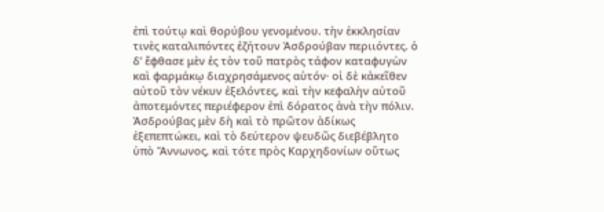ἐπὶ τούτῳ καὶ θορύβου γενομένου. τὴν ἐκκλησίαν τινὲς καταλιπόντες ἐζήτουν Ἀσδρούβαν περιιόντες. ὁ δʼ ἔφθασε μὲν ἐς τὸν τοῦ πατρὸς τάφον καταφυγὼν καὶ φαρμάκῳ διαχρησάμενος αὑτόν· οἱ δὲ κἀκεῖθεν αὐτοῦ τὸν νέκυν ἐξελόντες, καὶ τὴν κεφαλὴν αὐτοῦ ἀποτεμόντες περιέφερον ἐπὶ δόρατος ἀνὰ τὴν πόλιν. Ἀσδρούβας μὲν δὴ καὶ τὸ πρῶτον ἀδίκως ἐξεπεπτώκει, καὶ τὸ δεύτερον ψευδῶς διεβέβλητο ὑπὸ Ἄννωνος, καὶ τότε πρὸς Καρχηδονίων οὕτως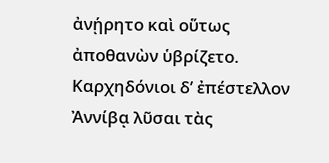ἀνῄρητο καὶ οὕτως ἀποθανὼν ὑβρίζετο.
Καρχηδόνιοι δʼ ἐπέστελλον Ἀννίβᾳ λῦσαι τὰς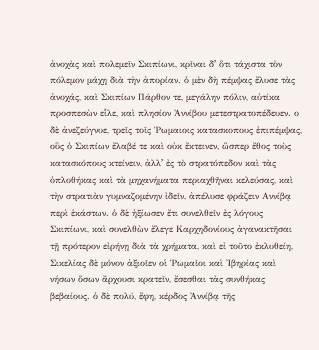ἀνοχὰς καὶ πολεμεῖν Σκιπίωνι, κρῖναι δʼ ὅτι τάχιστα τὸν πόλεμον μάχῃ διὰ τὴν ἀπορίαν. ὁ μὲν δὴ πέμψας ἔλυσε τὰς ἀνοχάς, καὶ Σκιπίων Πάρθον τε, μεγάλην πόλιν, αὐτίκα προσπεσὼν εἷλε, καὶ πλησίον Ἀννίβου μετεστρατοπέδευεν. ο δὲ ἀνεζεύγνυε, τρεῖς τοῖς Ῥωμαιοις κατασκοπους ἐπιπέμψας, οὓς ὁ Σκιπίων ἔλαβέ τε καὶ οὐκ ἔκτεινεν, ὥσπερ ἔθος τοὺς κατασκόπους κτείνειν, ἀλλʼ ἐς τὸ στρατόπεδον καὶ τὰς ὁπλοθήκας καὶ τὰ μηχανήματα περιαχθῆναι κελεύσας, καὶ τὴν στρατιὰν γυμναζομένην ἰδεῖν, ἀπέλυσε φράζειν Αννίβᾳ περὶ ἑκάστων. ὁ δὲ ἠξίωσεν ἔτι συνελθεῖν ἐς λόγους Σκιπίωνι, καὶ συνελθὼν ἔλεγε Καρχηδονίους ἀγανακτῆσαι τῇ πρότερον εἰρήνῃ διὰ τὰ χρήματα, καὶ εἰ τοῦτο ἐκλυθείη, Σικελίας δὲ μόνον ἀξιοῖεν οἱ Ῥωμαῖοι καὶ Ἰβηρίας καὶ νήσων ὅσων ἄρχουσι κρατεῖν, ἔσεσθαι τὰς συνθήκας βεβαίους. ὁ δὲ πολύ, ἔφη, κέρδος Ἀννίβᾳ τῆς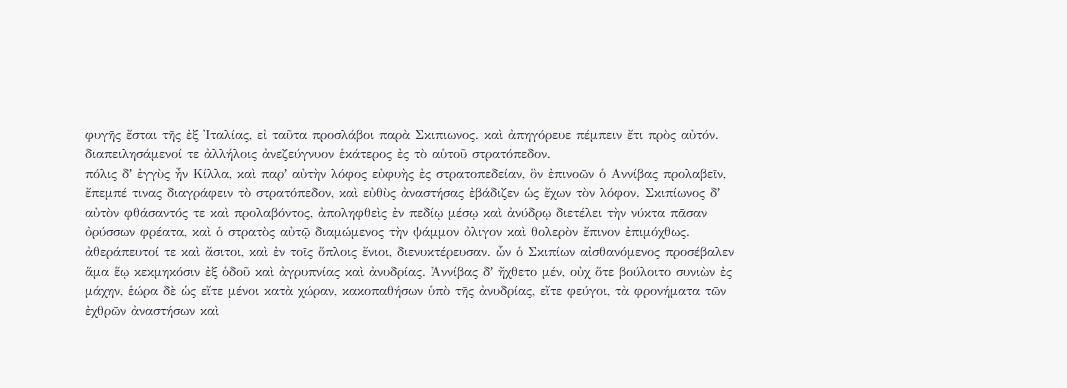φυγῆς ἔσται τῆς ἐξ Ἰταλίας, εἰ ταῦτα προσλάβοι παρὰ Σκιπιωνος. καὶ ἀπηγόρευε πέμπειν ἔτι πρὸς αὐτόν. διαπειλησάμενοί τε ἀλλήλοις ἀνεζεύγνυον ἑκάτερος ἐς τὸ αὑτοῦ στρατόπεδον.
πόλις δʼ ἐγγὺς ἦν Κίλλα, καὶ παρʼ αὐτὴν λόφος εὐφυὴς ἐς στρατοπεδείαν, ὃν ἐπινοῶν ὁ Αννίβας προλαβεῖν, ἔπεμπέ τινας διαγράφειν τὸ στρατόπεδον, καὶ εὐθὺς ἀναστήσας ἐβάδιζεν ὡς ἔχων τὸν λόφον. Σκιπίωνος δʼ αὐτὸν φθάσαντός τε καὶ προλαβόντος, ἀποληφθεὶς ἐν πεδίῳ μέσῳ καὶ ἀνύδρῳ διετέλει τὴν νύκτα πᾶσαν ὀρύσσων φρέατα, καὶ ὁ στρατὸς αὐτῷ διαμώμενος τὴν ψάμμον ὀλιγον καὶ θολερὸν ἔπινον ἐπιμόχθως. ἀθεράπευτοί τε καὶ ἄσιτοι, καὶ ἐν τοῖς ὅπλοις ἔνιοι, διενυκτέρευσαν. ὧν ὁ Σκιπίων αἰσθανόμενος προσέβαλεν ἅμα ἕῳ κεκμηκόσιν ἐξ ὁδοῦ καὶ ἀγρυπνίας καὶ ἀνυδρίας. Ἀννίβας δʼ ἤχθετο μέν, οὐχ ὅτε βούλοιτο συνιὼν ἐς μάχην, ἑώρα δὲ ὡς εἴτε μένοι κατὰ χώραν, κακοπαθήσων ὑπὸ τῆς ἀνυδρίας, εἴτε φεύγοι, τὰ φρονήματα τῶν ἐχθρῶν ἀναστήσων καὶ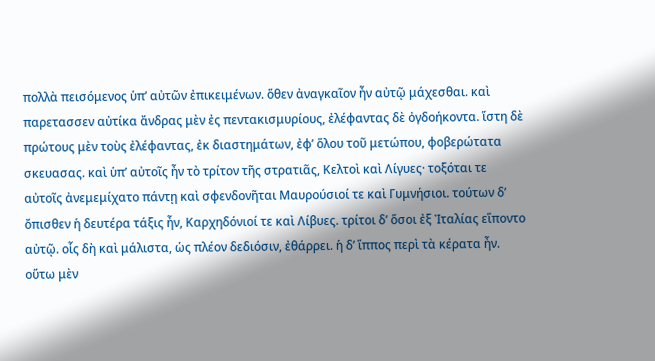πολλὰ πεισόμενος ὑπʼ αὐτῶν ἐπικειμένων. ὅθεν ἀναγκαῖον ἦν αὐτῷ μάχεσθαι. καὶ παρετασσεν αὐτίκα ἄνδρας μὲν ἐς πεντακισμυρίους, ἐλέφαντας δὲ ὀγδοήκοντα. ἵστη δὲ πρώτους μὲν τοὺς ἐλέφαντας, ἐκ διαστημάτων, ἐφʼ ὅλου τοῦ μετώπου, φοβερώτατα σκευασας. καὶ ὑπʼ αὐτοῖς ἦν τὸ τρίτον τῆς στρατιᾶς, Κελτοὶ καὶ Λίγυες· τοξόται τε αὐτοῖς ἀνεμεμίχατο πάντῃ καὶ σφενδονῆται Μαυρούσιοί τε καὶ Γυμνήσιοι. τούτων δʼ ὄπισθεν ἡ δευτέρα τάξις ἦν, Καρχηδόνιοί τε καὶ Λίβυες. τρίτοι δʼ ὅσοι ἐξ Ἰταλίας εἵποντο αὐτῷ. οἷς δὴ καὶ μάλιστα, ὡς πλέον δεδιόσιν, ἐθάρρει. ἡ δʼ ἵππος περὶ τὰ κέρατα ἦν.
οὕτω μὲν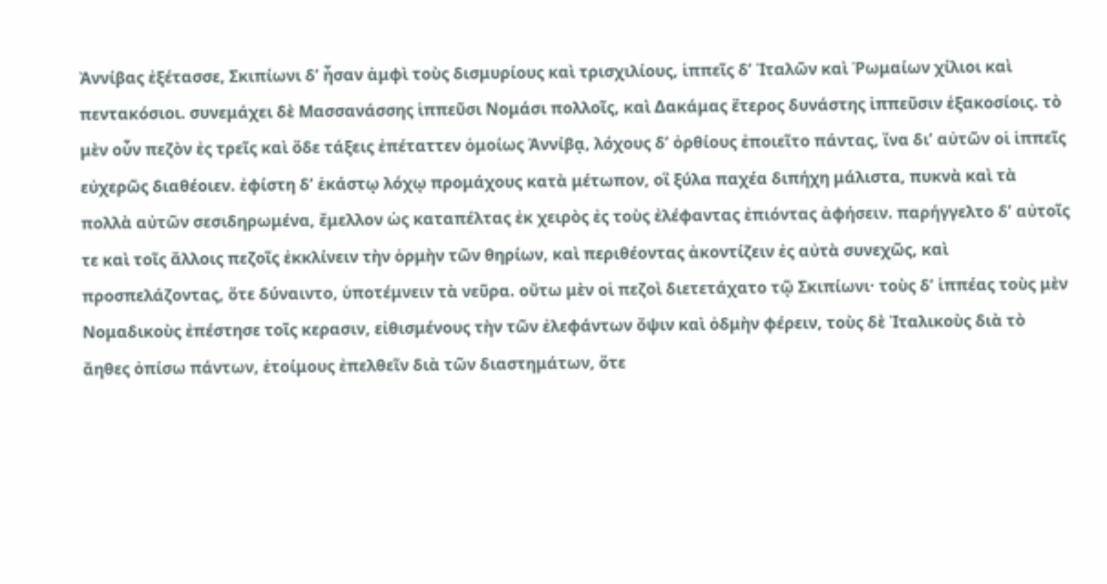Ἀννίβας ἐξέτασσε, Σκιπίωνι δʼ ἦσαν ἀμφὶ τοὺς δισμυρίους καὶ τρισχιλίους, ἱππεῖς δʼ Ἰταλῶν καὶ Ῥωμαίων χίλιοι καὶ πεντακόσιοι. συνεμάχει δὲ Μασσανάσσης ἱππεῦσι Νομάσι πολλοῖς, καὶ Δακάμας ἕτερος δυνάστης ἱππεῦσιν ἑξακοσίοις. τὸ μὲν οὖν πεζὸν ἐς τρεῖς καὶ ὅδε τάξεις ἐπέταττεν ὁμοίως Ἀννίβᾳ, λόχους δʼ ὀρθίους ἐποιεῖτο πάντας, ἵνα διʼ αὐτῶν οἱ ἱππεῖς εὐχερῶς διαθέοιεν. ἐφίστη δʼ ἑκάστῳ λόχῳ προμάχους κατὰ μέτωπον, οἳ ξύλα παχέα διπήχη μάλιστα, πυκνὰ καὶ τὰ πολλὰ αὐτῶν σεσιδηρωμένα, ἔμελλον ὡς καταπέλτας ἐκ χειρὸς ἐς τοὺς ἐλέφαντας ἐπιόντας ἀφήσειν. παρήγγελτο δʼ αὐτοῖς τε καὶ τοῖς ἄλλοις πεζοῖς ἐκκλίνειν τὴν ὁρμὴν τῶν θηρίων, καὶ περιθέοντας ἀκοντίζειν ἐς αὐτὰ συνεχῶς, καὶ προσπελάζοντας, ὅτε δύναιντο, ὑποτέμνειν τὰ νεῦρα. οὕτω μὲν οἱ πεζοὶ διετετάχατο τῷ Σκιπίωνι· τοὺς δʼ ἱππέας τοὺς μὲν Νομαδικοὺς ἐπέστησε τοῖς κερασιν, εἰθισμένους τὴν τῶν ἐλεφάντων ὄψιν καὶ ὀδμὴν φέρειν, τοὺς δὲ Ἰταλικοὺς διὰ τὸ ἄηθες ὀπίσω πάντων, ἑτοίμους ἐπελθεῖν διὰ τῶν διαστημάτων, ὅτε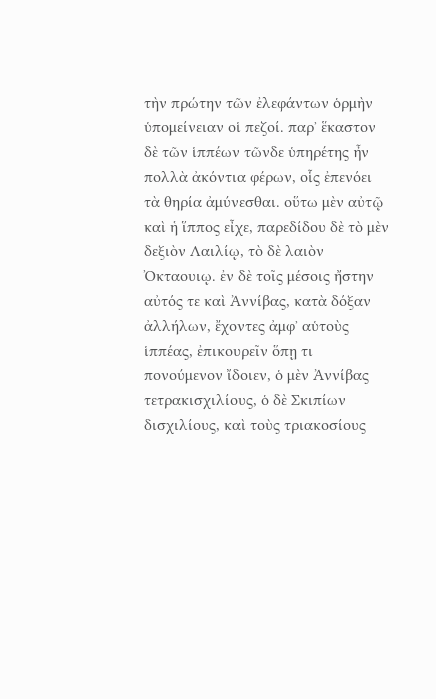τὴν πρώτην τῶν ἐλεφάντων ὁρμὴν ὑπομείνειαν οἱ πεζοί. παρʼ ἕκαστον δὲ τῶν ἱππέων τῶνδε ὑπηρέτης ἦν πολλὰ ἀκόντια φέρων, οἷς ἐπενόει τὰ θηρία ἀμύνεσθαι. οὕτω μὲν αὐτῷ καὶ ἡ ἵππος εἶχε, παρεδίδου δὲ τὸ μὲν δεξιὸν Λαιλίῳ, τὸ δὲ λαιὸν Ὀκταουιῳ. ἐν δὲ τοῖς μέσοις ἤστην αὐτός τε καὶ Ἀννίβας, κατὰ δόξαν ἀλλήλων, ἔχοντες ἀμφʼ αὑτοὺς ἱππέας, ἐπικουρεῖν ὅπῃ τι πονούμενον ἴδοιεν, ὁ μὲν Ἀννίβας τετρακισχιλίους, ὁ δὲ Σκιπίων δισχιλίους, καὶ τοὺς τριακοσίους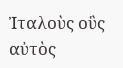Ἰταλοὺς οὓς αὐτὸς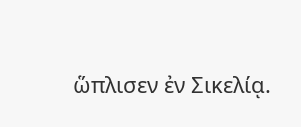ὥπλισεν ἐν Σικελίᾳ.